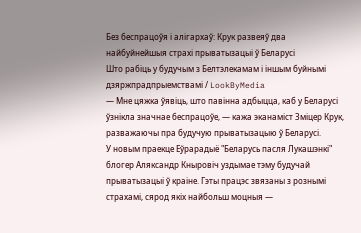Без беспрацоўя і алігархаў: Крук развеяў два найбуйнейшыя страхі прыватызацыі ў Беларусі
Што рабіць у будучым з Белтэлекамам і іншым буйнымі дзяржпрадпрыемствамі / LookByMedia
— Мне цяжка ўявіць, што павінна адбыцца, каб у Беларусі ўзнікла значнае беспрацоўе, — кажа эканаміст Зміцер Крук, разважаючы пра будучую прыватызацыю ў Беларусі.
У новым праекце Еўрарадыё "Беларусь пасля Лукашэнкі" блогер Аляксандр Кныровіч уздымае тэму будучай прыватызацыі ў краіне. Гэты працэс звязаны з рознымі страхамі, сярод якіх найбольш моцныя —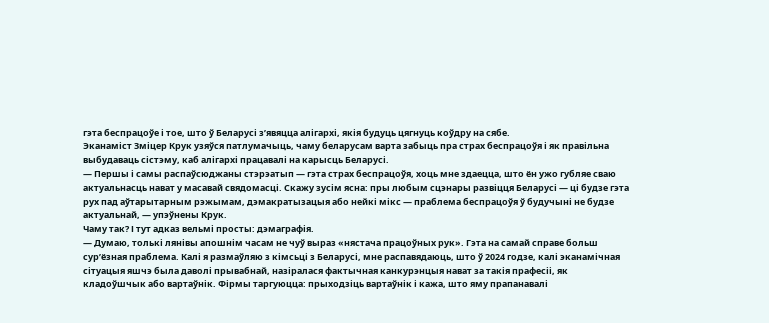гэта беспрацоўе і тое, што ў Беларусі з’явяцца алігархі, якія будуць цягнуць коўдру на сябе.
Эканаміст Зміцер Крук узяўся патлумачыць, чаму беларусам варта забыць пра страх беспрацоўя і як правільна выбудаваць сістэму, каб алігархі працавалі на карысць Беларусі.
— Першы і самы распаўсюджаны стэрэатып — гэта страх беспрацоўя, хоць мне здаецца, што ён ужо губляе сваю актуальнасць нават у масавай свядомасці. Скажу зусім ясна: пры любым сцэнары развіцця Беларусі — ці будзе гэта рух пад аўтарытарным рэжымам, дэмакратызацыя або нейкі мікс — праблема беспрацоўя ў будучыні не будзе актуальнай, — упэўнены Крук.
Чаму так? І тут адказ вельмі просты: дэмаграфія.
— Думаю, толькі лянівы апошнім часам не чуў выраз «нястача працоўных рук». Гэта на самай справе больш сур’ёзная праблема. Калі я размаўляю з кімсьці з Беларусі, мне распавядаюць, што ў 2024 годзе, калі эканамічная сітуацыя яшчэ была даволі прывабнай, назіралася фактычная канкурэнцыя нават за такія прафесіі, як кладоўшчык або вартаўнік. Фірмы таргуюцца: прыходзіць вартаўнік і кажа, што яму прапанавалі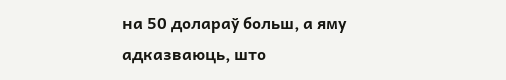на 50 долараў больш, а яму адказваюць, што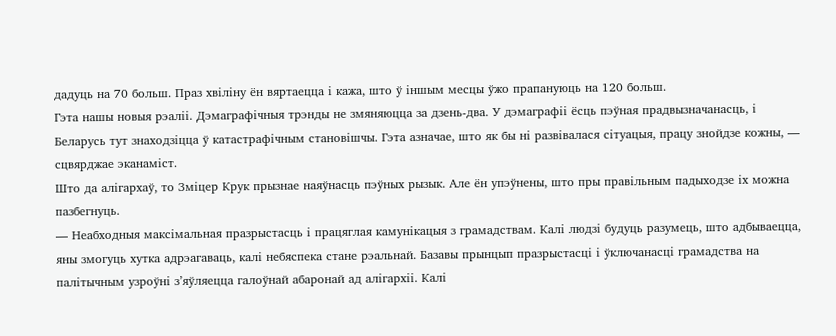дадуць на 70 больш. Праз хвіліну ён вяртаецца і кажа, што ў іншым месцы ўжо прапануюць на 120 больш.
Гэта нашы новыя рэаліі. Дэмаграфічныя трэнды не змяняюцца за дзень-два. У дэмаграфіі ёсць пэўная прадвызначанасць, і Беларусь тут знаходзіцца ў катастрафічным становішчы. Гэта азначае, што як бы ні развівалася сітуацыя, працу знойдзе кожны, — сцвярджае эканаміст.
Што да алігархаў, то Зміцер Крук прызнае наяўнасць пэўных рызык. Але ён упэўнены, што пры правільным падыходзе іх можна пазбегнуць.
— Неабходныя максімальная празрыстасць і працяглая камунікацыя з грамадствам. Калі людзі будуць разумець, што адбываецца, яны змогуць хутка адрэагаваць, калі небяспека стане рэальнай. Базавы прынцып празрыстасці і ўключанасці грамадства на палітычным узроўні з’яўляецца галоўнай абаронай ад алігархіі. Калі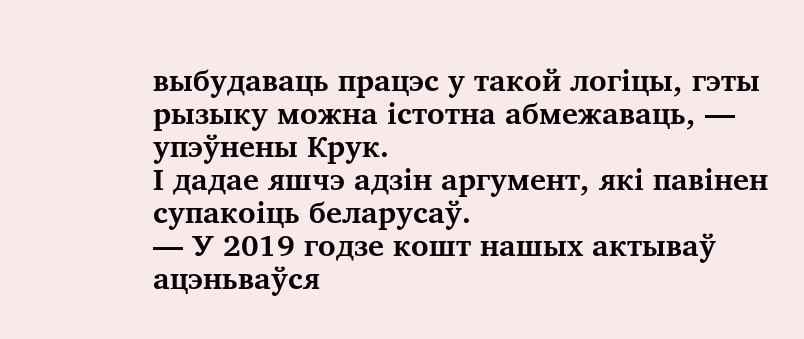выбудаваць працэс у такой логіцы, гэты рызыку можна істотна абмежаваць, — упэўнены Крук.
І дадае яшчэ адзін аргумент, які павінен супакоіць беларусаў.
— У 2019 годзе кошт нашых актываў ацэньваўся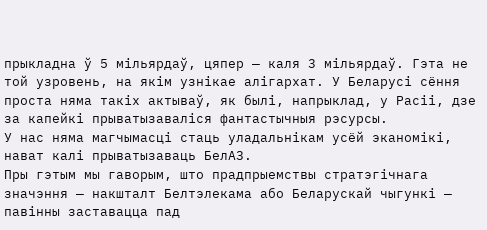прыкладна ў 5 мільярдаў, цяпер — каля 3 мільярдаў. Гэта не той узровень, на якім узнікае алігархат. У Беларусі сёння проста няма такіх актываў, як былі, напрыклад, у Расіі, дзе за капейкі прыватызаваліся фантастычныя рэсурсы.
У нас няма магчымасці стаць уладальнікам усёй эканомікі, нават калі прыватызаваць БелАЗ.
Пры гэтым мы гаворым, што прадпрыемствы стратэгічнага значэння — накшталт Белтэлекама або Беларускай чыгункі — павінны заставацца пад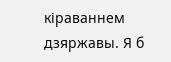кіраваннем дзяржавы. Я б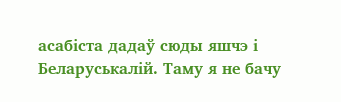асабіста дадаў сюды яшчэ і Беларуськалій. Таму я не бачу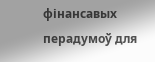фінансавых перадумоў для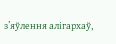з’яўлення алігархаў,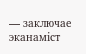— заключае эканаміст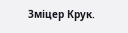Зміцер Крук.